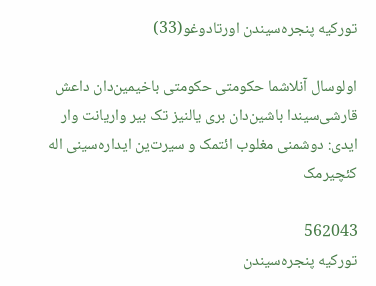تورکیه پنجره‌سیندن اورتادوغو(33)

اولوسال آنلاشما حکومتی حکومتی باخیمین‌دان داعش قارشی‌سیندا باشین‌دان بری یالنیز تک بیر واریانت وار ایدی: دوشمنی مغلوب ائتمک و سیرت‌ین ایداره‌سینی اله کئچیرمک

562043
تورکیه پنجره‌سیندن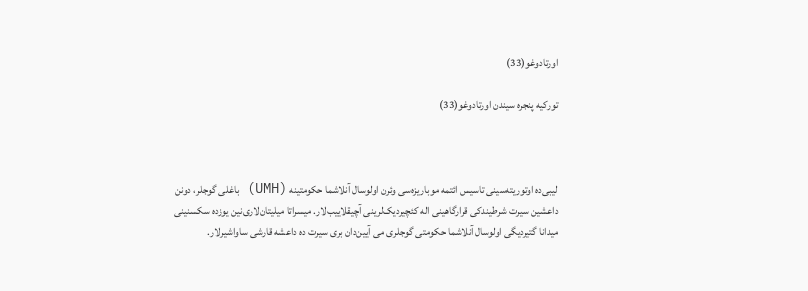اورتادوغو(33)

تورکیه پنجره سیندن اورتادوغو(33)



لیبی‌ده اوتوریته‌سینی تاسیس ائتمه موباریزه‌سی وئرن اولوسال آنلاشما حکومتینه (UMH) باغلی گوجلر، دونن داعشین سیرت شرطیندکی قرارگاهینی اله کئچیردیک‌لرینی آچیقلاییب‌لار. میسراتا میلیتان‌لاری‌نین یوزده سکسنینی میدانا گتیردیگی اولوسال آنلاشما حکومتی گوجلری می آیین‌دان بری سیرت‌ ده داعشه قارشی ساواشیرلار.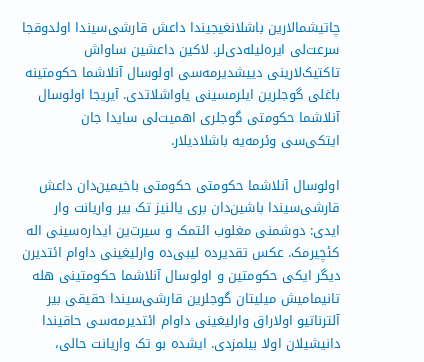چاتیشما‌لارین باشلانغیجیندا داعش قارشی‌سیندا اولدوقجا سرعت‌لی ایره‌لیله‌دی‌لر. لاکین داعشین ساواش تاکتیک‌لارینی دییشدیرمه‌سی اولوسال آنلاشما حکومتینه باغلی گوجلرین ایلرمسینی یاواشلاتدی. آیریجا اولوسال آنلاشما حکومتی گوجلری اهمیت‌لی سایدا جان ایتکی‌سی وئرمه‌یه باشلادیلار.

اولوسال آنلاشما حکومتی حکومتی باخیمین‌دان داعش قارشی‌سیندا باشین‌دان بری یالنیز تک بیر واریانت وار ایدی: دوشمنی مغلوب ائتمک و سیرت‌ین ایداره‌سینی اله کئچیرمک. عکس تقدیرده لیبی‌ده وارلیغینی داوام ائتدیرن دیگر ایکی حکومتین و اولوسال آنلاشما حکومتینی هله تانیمامیش میلیتان گوجلرین قارشی‌سیندا حقیقی بیر آلترناتیو اولا‌راق وارلیغینی داوام ائتدیرمه‌سی حاقیندا دانیشیلان اولا بیلمزدی. ایشده بو تک واریانت حالی،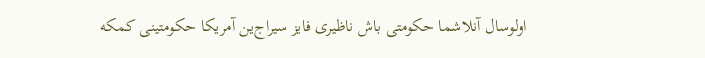اولوسال آنلاشما حکومتی باش ناظیری فایز سیراج‌ین آمریکا حکومتینی کمکه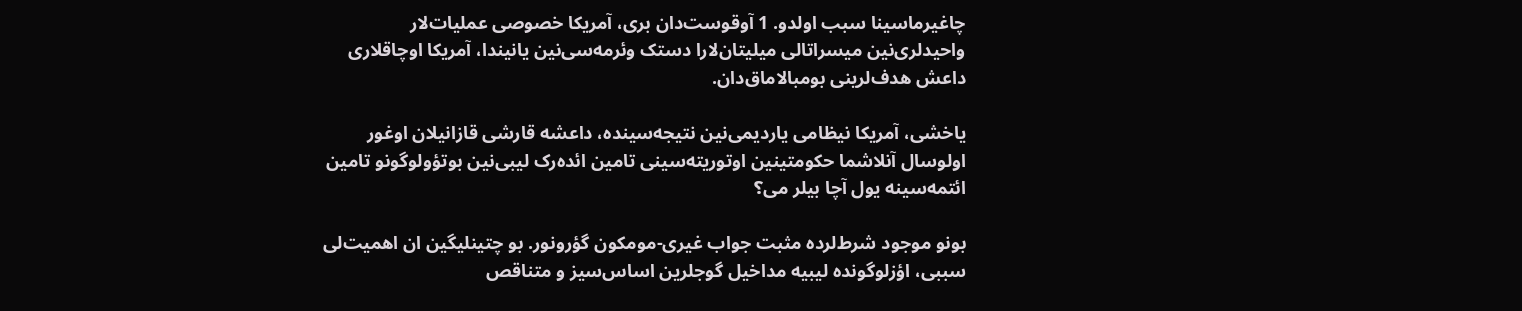چاغیرماسینا سبب اولدو. 1 آوقوست‌دان بری، آمریکا خصوصی عملیات‌لار واحیدلری‌نین میسراتا‌لی میلیتان‌لارا دستک وئرمه‌سی‌نین یانیندا، آمریکا اوچاقلاری داعش هدف‌لرینی بومبالاماق‌دان.

یاخشی، آمریکا نیظامی یاردیمی‌نین نتیجه‌سینده، داعشه قارشی قازانیلان اوغور اولوسال آنلاشما حکومتینین اوتوریته‌سینی تامین ائده‌رک لیبی‌نین بوتؤو‌لوگونو تامین ائتمه‌سینه یول آچا بیلر می؟

بونو موجود شرط‌لرده مثبت جواب غیری-مومکون گؤرونور. بو چتینلیگین ان اهمیت‌لی سببی، اؤزلوگونده لیبیه مداخیل گوجلرین اساس‌سیز و متناقص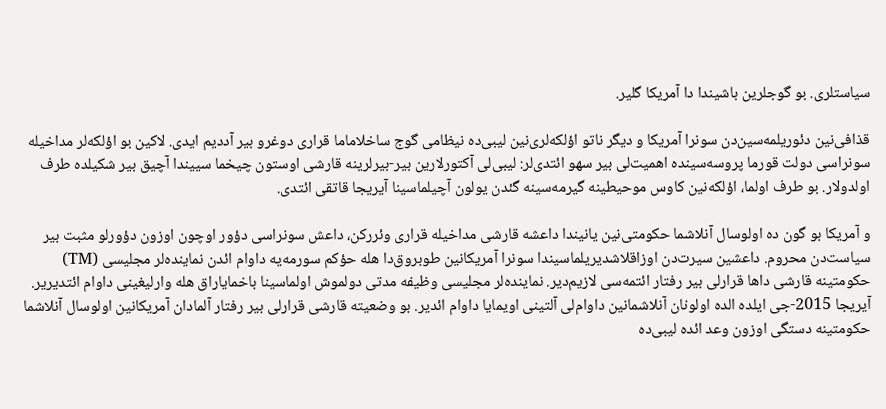سیاستلری. بو گوجلرین باشیندا دا آمریکا گلیر.

قذافی‌نین دئوریلمه‌سین‌دن سونرا آمریکا و دیگر ناتو اؤلکه‌لری‌نین لیبی‌ده نیظامی گوج ساخلاماما قراری دوغرو بیر آددیم ایدی. لاکین بو اؤلکه‌لر مداخیله سونراسی دولت قورما پروسه‌سینده اهمیت‌لی بیر سهو ائتدی‌لر: لیبی‌لی آکتورلارین بیر-بیرلرینه قارشی اوستون چیخما سییندا آچیق بیر شکیلده طرف اولدولار. بو طرف اولما، اؤلکه‌نین کاوس موحیطینه گیرمه‌سینه گئدن یولون آچیلماسینا آیریجا قاتقی ائتدی.

و آمریکا بو گون ده اولوسال آنلاشما حکومتی‌نین یانیندا داعشه قارشی مداخیله قراری وئررکن، داعش سونراسی دؤور اوچون اوزون دؤورلو مثبت بیر سیاست‌دن محروم. داعشین سیرت‌دن اوزاقلاشدیریلماسیندا سونرا آمریکانین طوبروق‌دا هله حؤکم سورمه‌یه داوام ائدن نماینده‌لر مجلیسی (TM) حکومتینه قارشی داها قرارلی بیر رفتار ائتمه‌سی لازیم‌دیر. نماینده‌لر مجلیسی وظیفه مدتی دولموش اولماسینا باخمایا‌راق هله وارلیغینی داوام ائتدیریر. آیریجا 2015-جی ایلده الده اولونان آنلاشمانین داوام‌لی آلتینی‌ اویمایا داوام ائدیر. بو وضعیته قارشی قرارلی بیر رفتار آلما‌دان آمریکانین اولوسال آنلاشما حکومتینه دستگی اوزون وعد ائده لیبی‌ده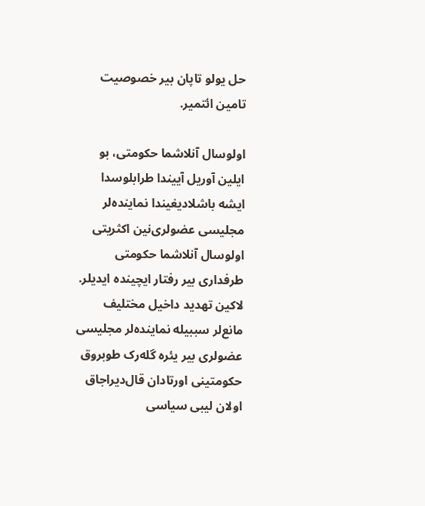حل یولو تاپان بیر خصوصیت تامین ائتمیر.

اولوسال آنلاشما حکومتی، بو ایلین آوریل آییندا طرابلوسدا ایشه باشلادیغیندا نماینده‌لر مجلیسی عضو‌لری‌نین اکثریتی اولوسال آنلاشما حکومتی طرفداری بیر رفتار ایچینده ایدیلر. لاکین تهدید داخیل مختلیف مانع‌لر سببیله نماینده‌لر مجلیسی عضو‌لری بیر یئره گله‌رک طوبروق حکومتینی اورتا‌دان قال‌دیرا‌جاق اولان لیبی سیاسی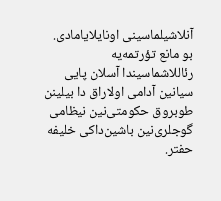آنلاشیلماسینی اونایلایامادی. بو مانع تؤرتمه‌یه رئاللاشماسیندا آسلان پایی سیانین آدامی اولا‌راق دا بیلینن طوبروق حکومتی‌نین نیظامی گوجلری‌نین باشین‌داکی خلیفه حفتر.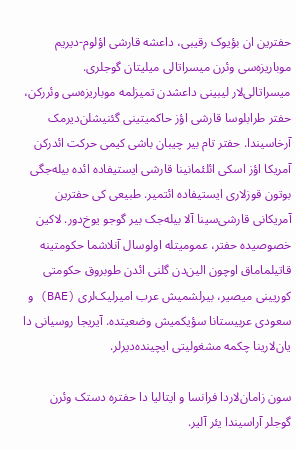حفترین ان بؤیوک رقیبی، داعشه قارشی اؤلوم-دیریم موباریزه‌سی وئرن میسراتا‌لی میلیتان گوجلری. میسراتا‌لی‌لار لیبینی داعشدن تمیزلمه موباریزه‌سی وئررکن، حفتر طرابلوسا قارشی اؤز حاکمیتینی گئنیشلن‌دیرمک آرخاسیندا. حفتر تام بیر چیبان باشی کیمی حرکت ائدرکن آمریکا اؤز اسکی ائلئمانینا قارشی ایستیفاده ائده بیله‌جگی بوتون قوزلاری ایستیفاده ائتمیر. طبیعی کی حفترین آمریکانی قارشی‌سینا آلا بیله‌جک بیر گوجو یوخ‌دور. لاکین خصوصیده حفتر، عمومیتله اولوسال آنلاشما حکومتینه قاتیلماماق اوچون الین‌دن گلنی ائدن طوبروق حکومتی کوریینی میصیر، بیرلشمیش عرب امیرلیک‌لری (BAE) و سعودی عربیستانا سؤیکمیش وضعیتده. آیریجا روسیانی دا یان‌لارینا چکمه مشغولیتی ایچینده‌دیرلر.

سون زامان‌لاردا فرانسا و ایتالیا دا حفتره دستک وئرن گوجلر آراسیندا یئر آلیر.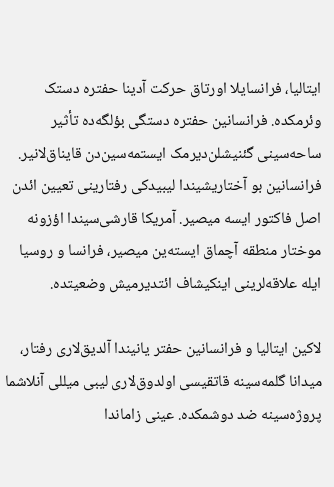ایتالیا، فرانسایلا اورتاق حرکت آدینا حفتره دستک وئرمکده. فرانسانین حفتره دستگی بؤلگه‌ده تأثیر ساحه‌سینی گئنیشلن‌دیرمک ایستمه‌سین‌دن قایناق‌لانیر. فرانسانین بو آختاریشیندا لیبیدکی رفتارینی تعیین ائدن اصل فاکتور ایسه میصیر. آمریکا قارشی‌سیندا اؤزونه موختار منطقه آچماق ایسته‌ین میصیر، فرانسا و روسیا ایله علاقه‌لرینی اینکیشاف ائتدیرمیش وضعیتده.

لاکین ایتالیا و فرانسانین حفتر یانیندا آلدیق‌لاری رفتار، میدانا گلمه‌سینه قاتقیسی اولدوق‌لاری لیبی میللی آنلاشما پروژه‌سینه ضد دوشمکده. عینی زاماندا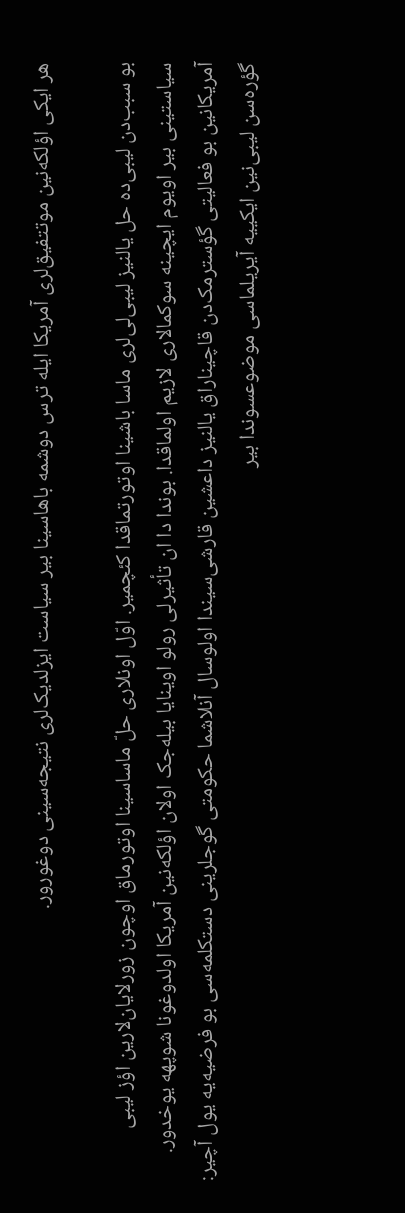هر ایکی اؤلکه‌نین موتتفیق‌لری آمریکا ایله ترس دوشمه باهاسینا بیر سیاست ایزلدیک‌لری نتیجه‌سینی دوغورور.

بو سبب‌دن لیبی‌ده حل یالنیز لیبی‌لی‌لری ماسا باشینا اوتورتماقدا کئچمیر. اوّل اونلاری حلّ ماساسینا اوتورماق اوچون زورلایان‌لارین اؤز لیبی سیاستینی بیر اویوم ایچینه سوکمالاری لازیم اولماقدا. بوندا دا ان تأثیرلی رولو اوینایا بیله‌جک اولان اؤلکه‌نین آمریکا اولدوغونا شوپهه یوخدور. آمریکانین بو فعالیتی گؤسترمک‌دن قاچیناراق یالنیز داعشین قارشی‌سیندا اولوسال آنلاشما حکومتی گوجلرینی دستکلمه‌سی بو فرضیه‌یه یول آچیر: گؤره‌سن لیبی‌نین ایکییه آیریلماسی موضوعسوندا بیر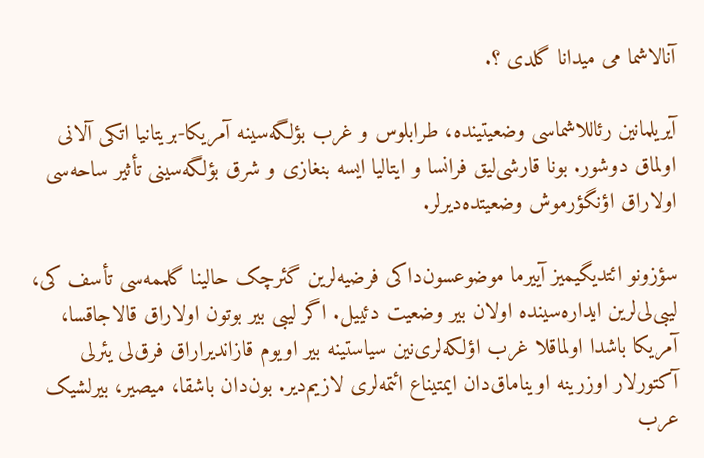آنالاشما می میدانا گلدی ؟.

آیریلمانین رئاللاشماسی وضعیتینده، طرابلوس و غرب بؤلگه‌سینه آمریکا-بریتانیا اتکی آلانی اولماق دوشور. بونا قارشی‌لیق فرانسا و ایتالیا ایسه بنغازی و شرق بؤلگه‌سینی تأثیر ساحه‌سی اولا‌راق اؤنگؤرموش وضعیتده‌دیرلر.

سؤزونو ائتدیگیمیز آییرما موضوعسون‌داکی فرضیه‌لرین گئرچک حالینا گلممه‌سی تأسف کی، لیبی‌لی‌لرین ایداره‌سینده اولان بیر وضعیت دئییل. اگر لیبی بیر بوتون اولا‌راق قالا‌جاقسا، آمریکا باشدا اولماقلا غرب اؤلکه‌لری‌نین سیاستینه بیر اویوم قازاندیرا‌راق فرق‌لی یئرلی آکتورلار اوزرینه اویناماق‌دان ایمتیناع ائتمه‌لری لازیم‌دیر. بون‌دان باشقا، میصیر، بیرلشیک عرب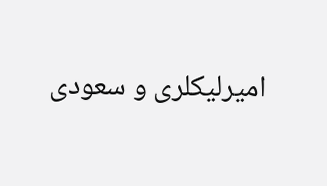امیرلیکلری و سعودی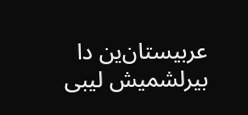عربیستان‌ین دا بیرلشمیش لیبی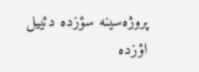پروژه‌سینه سؤزده دئییل اؤزده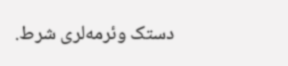دستک وئرمه‌لری شرط.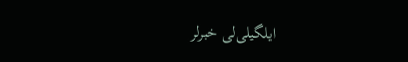ایلگیلی‌لی خبرلر